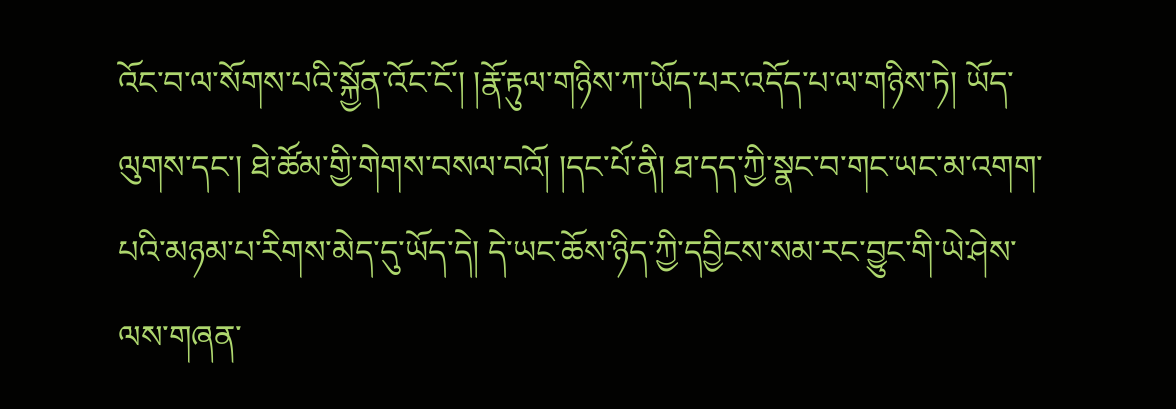འོང་བ་ལ་སོགས་པའི་སྐྱོན་འོང་ངོ་། །རྣོ་རྟུལ་གཉིས་ཀ་ཡོད་པར་འདོད་པ་ལ་གཉིས་ཏེ། ཡོད་ལུགས་དང་། ཐེ་ཚོམ་གྱི་གེགས་བསལ་བའོ། །དང་པོ་ནི། ཐ་དད་ཀྱི་སྣང་བ་གང་ཡང་མ་འགག་པའི་མཉམ་པ་རིགས་མེད་དུ་ཡོད་དེ། དེ་ཡང་ཆོས་ཉིད་ཀྱི་དབྱིངས་སམ་རང་བྱུང་གི་ཡེ་ཤེས་ལས་གཞན་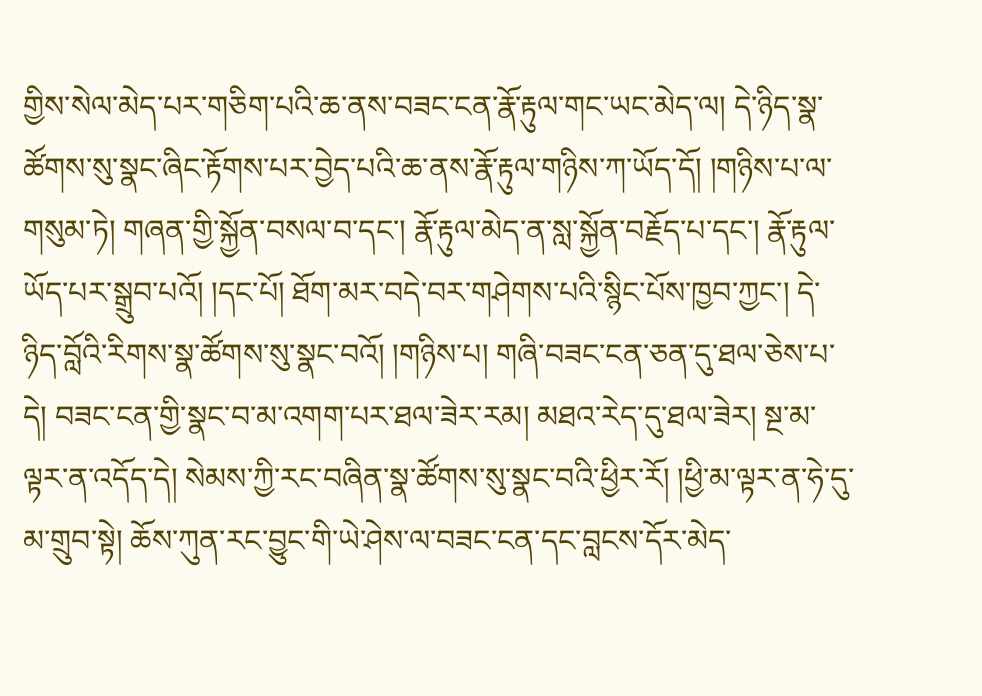གྱིས་སེལ་མེད་པར་གཅིག་པའི་ཆ་ནས་བཟང་ངན་རྣོ་རྟུལ་གང་ཡང་མེད་ལ། དེ་ཉིད་སྣ་ཚོགས་སུ་སྣང་ཞིང་རྟོགས་པར་བྱེད་པའི་ཆ་ནས་རྣོ་རྟུལ་གཉིས་ཀ་ཡོད་དོ། །གཉིས་པ་ལ་གསུམ་ཏེ། གཞན་གྱི་སྐྱོན་བསལ་བ་དང་། རྣོ་རྟུལ་མེད་ན་སླ་སྐྱོན་བརྗོད་པ་དང་། རྣོ་རྟུལ་ཡོད་པར་སྒྲུབ་པའོ། །དང་པོ། ཐོག་མར་བདེ་བར་གཤེགས་པའི་སྙིང་པོས་ཁྱབ་ཀྱང་། དེ་ཉིད་བློའི་རིགས་སྣ་ཚོགས་སུ་སྣང་བའོ། །གཉིས་པ། གཞི་བཟང་ངན་ཅན་དུ་ཐལ་ཅེས་པ་དེ། བཟང་ངན་གྱི་སྣང་བ་མ་འགག་པར་ཐལ་ཟེར་རམ། མཐའ་རེད་དུ་ཐལ་ཟེར། སྔ་མ་ལྟར་ན་འདོད་དེ། སེམས་ཀྱི་རང་བཞིན་སྣ་ཚོགས་སུ་སྣང་བའི་ཕྱིར་རོ། །ཕྱི་མ་ལྟར་ན་ཧེ་དུ་མ་གྲུབ་སྟེ། ཆོས་ཀུན་རང་བྱུང་གི་ཡེ་ཤེས་ལ་བཟང་ངན་དང་བླངས་དོར་མེད་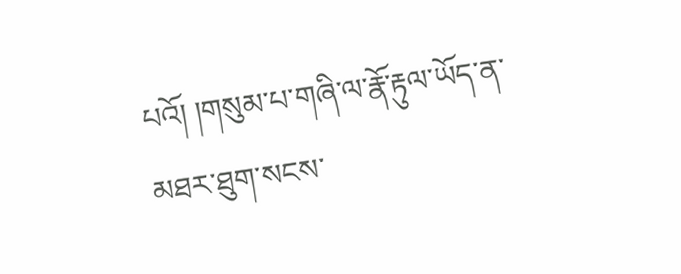པའོ། །གསུམ་པ་གཞི་ལ་རྣོ་རྟུལ་ཡོད་ན་མཐར་ཐུག་སངས་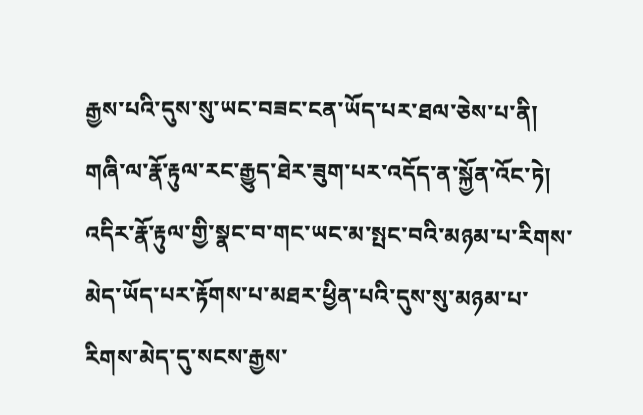རྒྱས་པའི་དུས་སུ་ཡང་བཟང་ངན་ཡོད་པར་ཐལ་ཅེས་པ་ནི། གཞི་ལ་རྣོ་རྟུལ་རང་རྒྱུད་ཐེར་ཟུག་པར་འདོད་ན་སྐྱོན་འོང་ཏེ། འདིར་རྣོ་རྟུལ་གྱི་སྣང་བ་གང་ཡང་མ་སྤང་བའི་མཉམ་པ་རིགས་མེད་ཡོད་པར་རྟོགས་པ་མཐར་ཕྱིན་པའི་དུས་སུ་མཉམ་པ་རིགས་མེད་དུ་སངས་རྒྱས་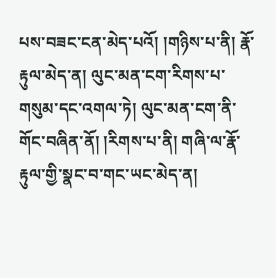པས་བཟང་ངན་མེད་པའོ། །གཉིས་པ་ནི། རྣོ་རྟུལ་མེད་ན། ལུང་མན་ངག་རིགས་པ་གསུམ་དང་འགལ་ཏེ། ལུང་མན་ངག་ནི་གོང་བཞིན་ནོ། །རིགས་པ་ནི། གཞི་ལ་རྣོ་རྟུལ་གྱི་སྣང་བ་གང་ཡང་མེད་ན།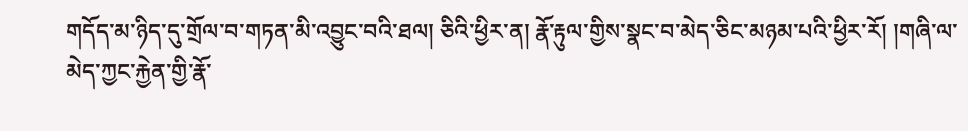གདོད་མ་ཉིད་དུ་གྲོལ་བ་གཏན་མི་འབྱུང་བའི་ཐལ། ཅིའི་ཕྱིར་ན། རྣོ་རྟུལ་གྱིས་སྣང་བ་མེད་ཅིང་མཉམ་པའི་ཕྱིར་རོ། །གཞི་ལ་མེད་ཀྱང་རྐྱེན་གྱི་རྣོ་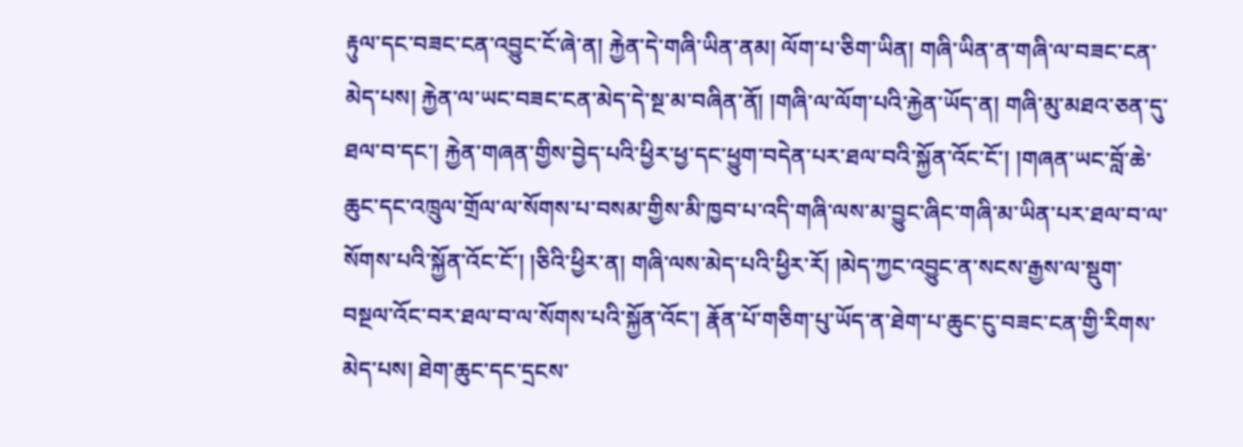རྟུལ་དང་བཟང་ངན་འབྱུང་ངོ་ཞེ་ན། རྐྱེན་དེ་གཞི་ཡིན་ནམ། ལོག་པ་ཅིག་ཡིན། གཞི་ཡིན་ན་གཞི་ལ་བཟང་ངན་མེད་པས། རྐྱེན་ལ་ཡང་བཟང་ངན་མེད་དེ་སྔ་མ་བཞིན་ནོ། །གཞི་ལ་ལོག་པའི་རྐྱེན་ཡོད་ན། གཞི་མུ་མཐའ་ཅན་དུ་ཐལ་བ་དང་། རྐྱེན་གཞན་གྱིས་བྱེད་པའི་ཕྱིར་ཕྱ་དང་ཕྱུག་བདེན་པར་ཐལ་བའི་སྐྱོན་འོང་ངོ་། །གཞན་ཡང་བློ་ཆེ་ཆུང་དང་འཁྲུལ་གྲོལ་ལ་སོགས་པ་བསམ་གྱིས་མི་ཁྱབ་པ་འདི་གཞི་ལས་མ་བྱུང་ཞིང་གཞི་མ་ཡིན་པར་ཐལ་བ་ལ་སོགས་པའི་སྐྱོན་འོང་ངོ་། །ཅིའི་ཕྱིར་ན། གཞི་ལས་མེད་པའི་ཕྱིར་རོ། །མེད་ཀྱང་འབྱུང་ན་སངས་རྒྱས་ལ་སྡུག་བསྔལ་འོང་བར་ཐལ་བ་ལ་སོགས་པའི་སྐྱོན་འོང་། རྣོན་པོ་གཅིག་པུ་ཡོད་ན་ཐེག་པ་ཆུང་ངུ་བཟང་ངན་གྱི་རིགས་མེད་པས། ཐེག་ཆུང་དང་དྲངས་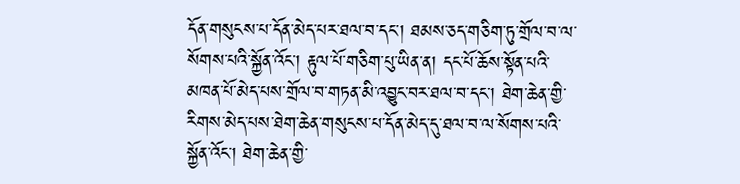དོན་གསུངས་པ་དོན་མེད་པར་ཐལ་བ་དང་། ཐམས་ཅད་གཅིག་ཏུ་གྲོལ་བ་ལ་སོགས་པའི་སྐྱོན་འོང་། རྟུལ་པོ་གཅིག་པུ་ཡིན་ན། དང་པོ་ཆོས་སྟོན་པའི་མཁན་པོ་མེད་པས་གྲོལ་བ་གཏན་མི་འབྱུང་བར་ཐལ་བ་དང་། ཐེག་ཆེན་གྱི་རིགས་མེད་པས་ཐེག་ཆེན་གསུངས་པ་དོན་མེད་དུ་ཐལ་བ་ལ་སོགས་པའི་སྐྱོན་འོང་། ཐེག་ཆེན་གྱི་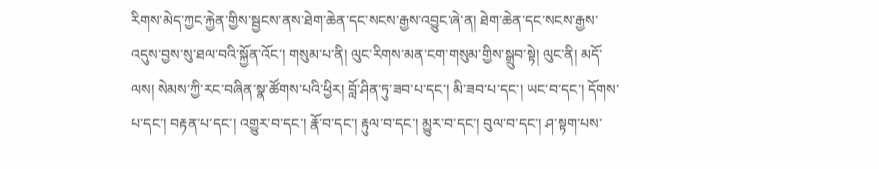རིགས་མེད་ཀྱང་རྐྱེན་གྱིས་སྦྱངས་ནས་ཐེག་ཆེན་དང་སངས་རྒྱས་འབྱུང་ཞེ་ན། ཐེག་ཆེན་དང་སངས་རྒྱས་འདུས་བྱས་སུ་ཐལ་བའི་སྐྱོན་འོང་། གསུམ་པ་ནི། ལུང་རིགས་མན་ངག་གསུམ་གྱིས་སྒྲུབ་སྟེ། ལུང་ནི། མདོ་ལས། སེམས་ཀྱི་རང་བཞིན་སྣ་ཚོགས་པའི་ཕྱིར། བློ་ཤིན་ཏུ་ཟབ་པ་དང་། མི་ཟབ་པ་དང་། ཡང་བ་དང་། དོགས་པ་དང་། བརྟན་པ་དང་། འགྱུར་བ་དང་། རྣོ་བ་དང་། རྟུལ་བ་དང་། མྱུར་བ་དང་། བུལ་བ་དང་། ཤ་སྟག་པས་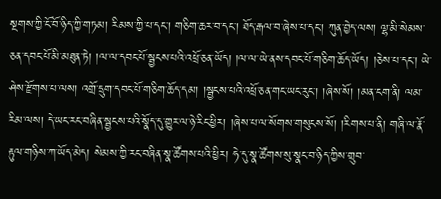སྔགས་ཀྱི་ངོ་བོ་ཉིད་ཀྱི་གཏམ། རིམས་ཀྱི་པ་དང་། གཅིག་ཆར་བ་དང་། ཐོད་རྒལ་བ་ཞེས་པ་དང་། ཀུན་བྱེད་ལས། ལྷ་མི་སེམས་ཅན་དབང་པོ་མི་མཐུན་ཏེ། །ལ་ལ་དབང་པོ་སྦྱངས་པའི་འཕྲོ་ཅན་ཡོད། །ལ་ལ་ཡེ་ནས་དབང་པོ་གཅིག་ཆོད་ཡོད། །ཅེས་པ་དང་། ཡེ་ཤེས་རྫོགས་པ་ལས། འགྲོ་དྲུག་དབང་པོ་གཅིག་ཆོད་དམ། །སྦྱངས་པའི་འཕྲོ་ཅན་གང་ཡང་རུང་། །ཞེས་སོ། །མན་ངག་ནི། ལམ་རིམ་ལས། དེ་ཡང་རང་བཞིན་སྦྱངས་པའི་སྣོད་དུ་གྱུར་ལ་ཉེ་རིང་ཕྱིར། །ཞེས་པ་ལ་སོགས་གསུངས་སོ། །རིགས་པ་ནི། གཞི་ལ་རྣོ་རྟུལ་གཉིས་ཀ་ཡོད་མེད། སེམས་ཀྱི་རང་བཞིན་སྣ་ཚོགས་པའི་ཕྱིར། ཧེ་དུ་སྣ་ཚོགས་སུ་སྣང་བ་ཉིད་ཀྱིས་གྲུབ་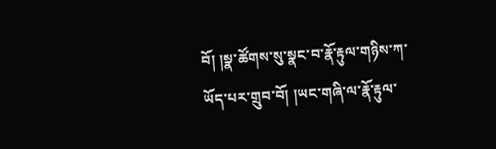བོ། །སྣ་ཚོགས་སུ་སྣང་བ་རྣོ་རྟུལ་གཉིས་ཀ་ཡོད་པར་གྲུབ་བོ། །ཡང་གཞི་ལ་རྣོ་རྟུལ་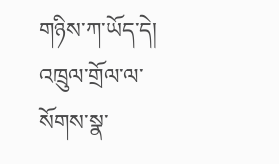གཉིས་ཀ་ཡོད་དེ། འཁྲུལ་གྲོལ་ལ་སོགས་སྣ་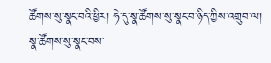ཚོགས་སུ་སྣང་བའི་ཕྱིར། ཧེ་དུ་སྣ་ཚོགས་སུ་སྣང་བ་ཉིད་ཀྱིས་འགྲུབ་ལ། སྣ་ཚོགས་སུ་སྣང་བས་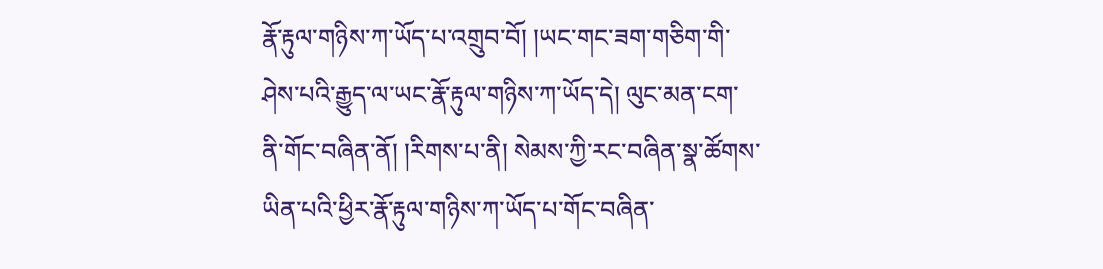རྣོ་རྟུལ་གཉིས་ཀ་ཡོད་པ་འགྲུབ་བོ། །ཡང་གང་ཟག་གཅིག་གི་ཤེས་པའི་རྒྱུད་ལ་ཡང་རྣོ་རྟུལ་གཉིས་ཀ་ཡོད་དེ། ལུང་མན་ངག་ནི་གོང་བཞིན་ནོ། །རིགས་པ་ནི། སེམས་ཀྱི་རང་བཞིན་སྣ་ཚོགས་ཡིན་པའི་ཕྱིར་རྣོ་རྟུལ་གཉིས་ཀ་ཡོད་པ་གོང་བཞིན་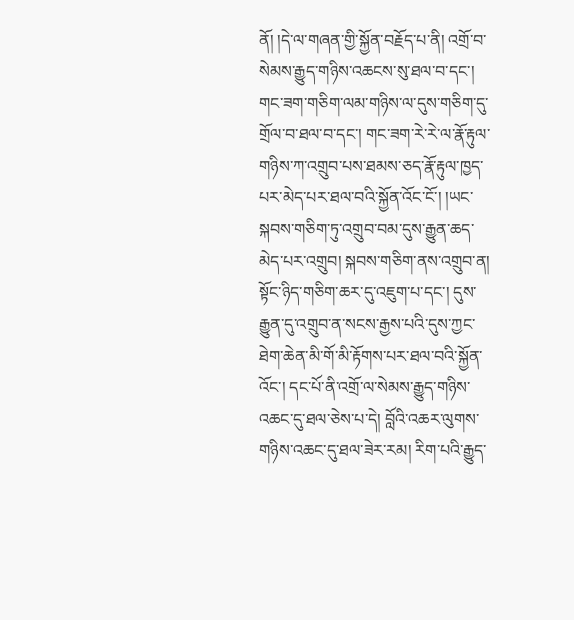ནོ། །དེ་ལ་གཞན་གྱི་སྐྱོན་བརྗོད་པ་ནི། འགྲོ་བ་སེམས་རྒྱུད་གཉིས་འཆངས་སུ་ཐལ་བ་དང་། གང་ཟག་གཅིག་ལམ་གཉིས་ལ་དུས་གཅིག་དུ་གྲོལ་བ་ཐལ་བ་དང་། གང་ཟག་རེ་རེ་ལ་རྣོ་རྟུལ་གཉིས་ཀ་འགྲུབ་པས་ཐམས་ཅད་རྣོ་རྟུལ་ཁྱད་པར་མེད་པར་ཐལ་བའི་སྐྱོན་འོང་ངོ་། །ཡང་སྐབས་གཅིག་ཏུ་འགྲུབ་བམ་དུས་རྒྱུན་ཆད་མེད་པར་འགྲུབ། སྐབས་གཅིག་ནས་འགྲུབ་ན། སྟོང་ཉིད་གཅིག་ཆར་དུ་འཇུག་པ་དང་། དུས་རྒྱུན་དུ་འགྲུབ་ན་སངས་རྒྱས་པའི་དུས་ཀྱང་ཐེག་ཆེན་མི་གོ་མི་རྟོགས་པར་ཐལ་བའི་སྐྱོན་འོང་། དང་པོ་ནི་འགྲོ་ལ་སེམས་རྒྱུད་གཉིས་འཆང་དུ་ཐལ་ཅེས་པ་དེ། བློའི་འཆར་ལུགས་གཉིས་འཆང་དུ་ཐལ་ཟེར་རམ། རིག་པའི་རྒྱུད་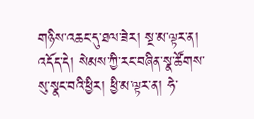གཉིས་འཆང་དུ་ཐལ་ཟེར། སྔ་མ་ལྟར་ན། འདོད་དེ། སེམས་ཀྱི་རང་བཞིན་སྣ་ཚོགས་སུ་སྣང་བའི་ཕྱིར། ཕྱི་མ་ལྟར་ན། ཧེ་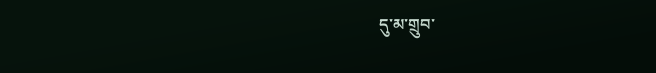དུ་མ་གྲུབ་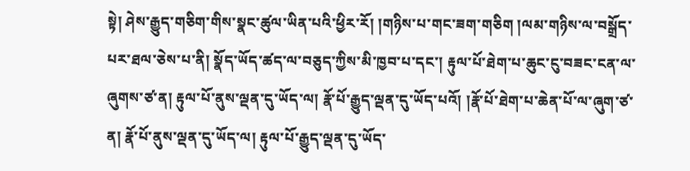སྟེ། ཤེས་རྒྱུད་གཅིག་གིས་སྣང་ཚུལ་ཡིན་པའི་ཕྱིར་རོ། །གཉིས་པ་གང་ཟག་གཅིག །ལམ་གཉིས་ལ་བསྒྲོད་པར་ཐལ་ཅེས་པ་ནི། སྣོད་ཡོད་ཚད་ལ་བཅུད་ཀྱིས་མི་ཁྱབ་པ་དང་། རྟུལ་པོ་ཐེག་པ་ཆུང་ངུ་བཟང་ངན་ལ་ཞུགས་ཙ་ན། རྟུལ་པོ་ནུས་ལྡན་དུ་ཡོད་ལ། རྣོ་པོ་རྒྱུད་ལྡན་དུ་ཡོད་པའོ། །རྣོ་པོ་ཐེག་པ་ཆེན་པོ་ལ་ཞུག་ཙ་ན། རྣོ་པོ་ནུས་ལྡན་དུ་ཡོད་ལ། རྟུལ་པོ་རྒྱུད་ལྡན་དུ་ཡོད་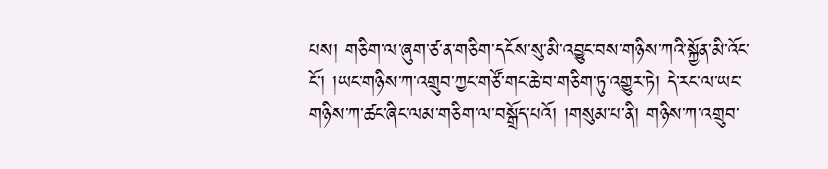པས། གཅིག་ལ་ཞུག་ཙ་ན་གཅིག་དངོས་སུ་མི་འབྱུང་བས་གཉིས་ཀའི་སྐྱོན་མི་འོང་ངོ་། །ཡང་གཉིས་ཀ་འགྲུབ་ཀྱང་གཙོ་གང་ཆེ་བ་གཅིག་ཏུ་འགྱུར་ཏེ། དེ་རང་ལ་ཡང་གཉིས་ཀ་ཚང་ཞིང་ལམ་གཅིག་ལ་བསྒྲོད་པའོ། །གསུམ་པ་ནི། གཉིས་ཀ་འགྲུབ་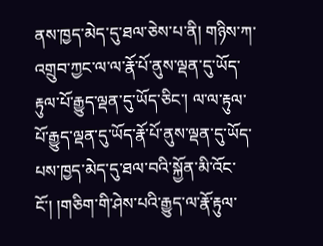ནས་ཁྱད་མེད་དུ་ཐལ་ཅེས་པ་ནི། གཉིས་ཀ་འགྲུབ་ཀྱང་ལ་ལ་རྣོ་པོ་ནུས་ལྡན་དུ་ཡོད་རྟུལ་པོ་རྒྱུད་ལྡན་དུ་ཡོད་ཅིང་། ལ་ལ་རྟུལ་པོ་རྒྱུད་ལྡན་དུ་ཡོད་རྣོ་པོ་ནུས་ལྡན་དུ་ཡོད་པས་ཁྱད་མེད་དུ་ཐལ་བའི་སྐྱོན་མི་འོང་ངོ་། །གཅིག་གི་ཤེས་པའི་རྒྱུད་ལ་རྣོ་རྟུལ་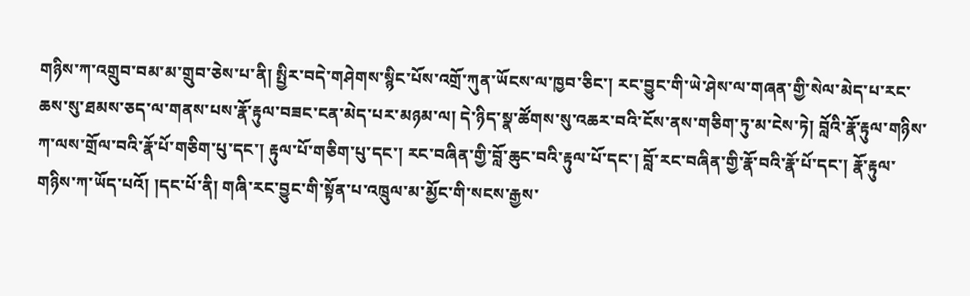གཉིས་ཀ་འགྲུབ་བམ་མ་གྲུབ་ཅེས་པ་ནི། སྤྱིར་བདེ་གཤེགས་སྙིང་པོས་འགྲོ་ཀུན་ཡོངས་ལ་ཁྱབ་ཅིང་། རང་བྱུང་གི་ཡེ་ཤེས་ལ་གཞན་གྱི་སེལ་མེད་པ་རང་ཆས་སུ་ཐམས་ཅད་ལ་གནས་པས་རྣོ་རྟུལ་བཟང་ངན་མེད་པར་མཉམ་ལ། དེ་ཉིད་སྣ་ཚོགས་སུ་འཆར་བའི་ངོས་ནས་གཅིག་ཏུ་མ་ངེས་ཏེ། བློའི་རྣོ་རྟུལ་གཉིས་ཀ་ལས་གྲོལ་བའི་རྣོ་པོ་གཅིག་པུ་དང་། རྟུལ་པོ་གཅིག་པུ་དང་། རང་བཞིན་གྱི་བློ་ཆུང་བའི་རྟུལ་པོ་དང་། བློ་རང་བཞིན་གྱི་རྣོ་བའི་རྣོ་པོ་དང་། རྣོ་རྟུལ་གཉིས་ཀ་ཡོད་པའོ། །དང་པོ་ནི། གཞི་རང་བྱུང་གི་སྟོན་པ་འཁྲུལ་མ་མྱོང་གི་སངས་རྒྱས་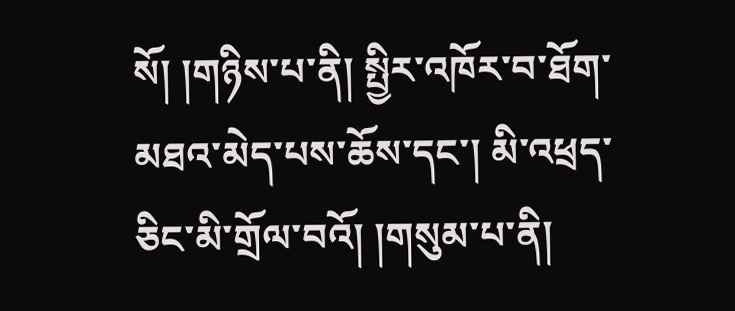སོ། །གཉིས་པ་ནི། སྤྱིར་འཁོར་བ་ཐོག་མཐའ་མེད་པས་ཆོས་དང་། མི་འཕྲད་ཅིང་མི་གྲོལ་བའོ། །གསུམ་པ་ནི།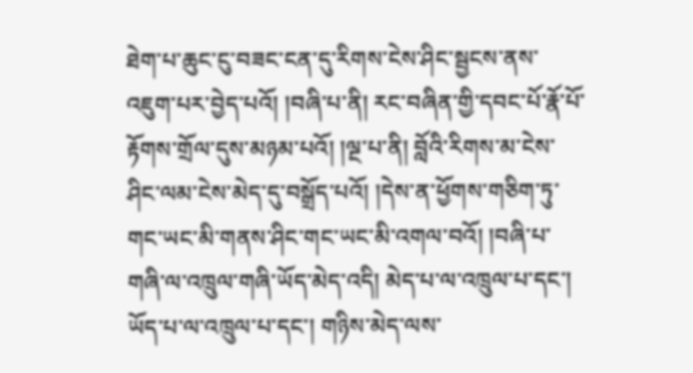ཐེག་པ་ཆུང་ངུ་བཟང་ངན་དུ་རིགས་ངེས་ཤིང་སྦྱངས་ནས་འཇུག་པར་བྱེད་པའོ། །བཞི་པ་ནི། རང་བཞིན་གྱི་དབང་པོ་རྣོ་པོ་རྟོགས་གྲོལ་དུས་མཉམ་པའོ། །ལྔ་པ་ནི། བློའི་རིགས་མ་ངེས་ཤིང་ལམ་ངེས་མེད་དུ་བསྒྲོད་པའོ། །དེས་ན་ཕྱོགས་གཅིག་ཏུ་གང་ཡང་མི་གནས་ཤིང་གང་ཡང་མི་འགལ་བའོ། །བཞི་པ་གཞི་ལ་འཁྲུལ་གཞི་ཡོད་མེད་འདི། མེད་པ་ལ་འཁྲུལ་པ་དང་། ཡོད་པ་ལ་འཁྲུལ་པ་དང་། གཉིས་མེད་ལས་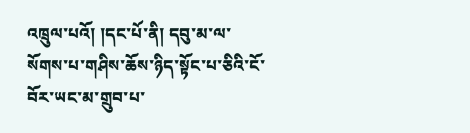འཁྲུལ་པའོ། །དང་པོ་ནི། དབུ་མ་ལ་སོགས་པ་གཤིས་ཆོས་ཉིད་སྟོང་པ་ཅིའི་ངོ་བོར་ཡང་མ་གྲུབ་པ་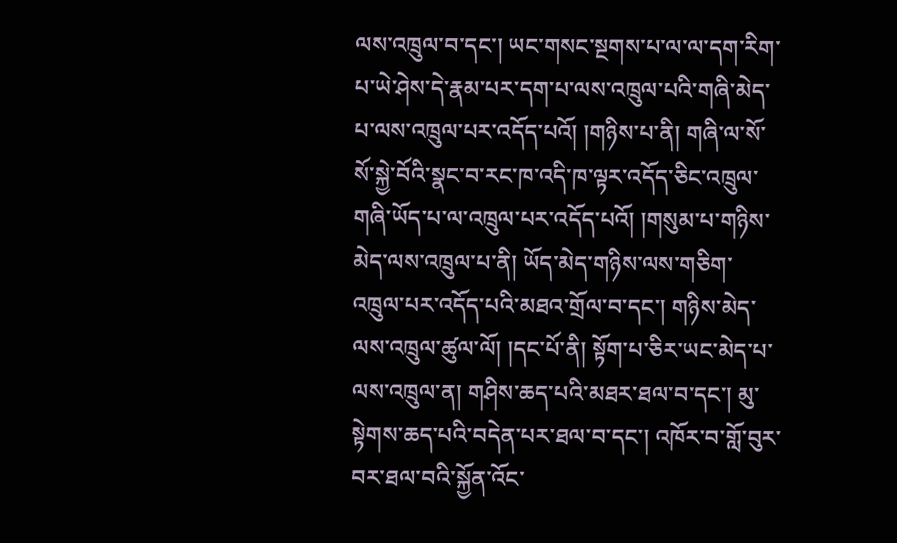ལས་འཁྲུལ་བ་དང་། ཡང་གསང་སྔགས་པ་ལ་ལ་དག་རིག་པ་ཡེ་ཤེས་དེ་རྣམ་པར་དག་པ་ལས་འཁྲུལ་པའི་གཞི་མེད་པ་ལས་འཁྲུལ་པར་འདོད་པའོ། །གཉིས་པ་ནི། གཞི་ལ་སོ་སོ་སྐྱེ་བོའི་སྣང་བ་རང་ཁ་འདི་ཁ་ལྟར་འདོད་ཅིང་འཁྲུལ་གཞི་ཡོད་པ་ལ་འཁྲུལ་པར་འདོད་པའོ། །གསུམ་པ་གཉིས་མེད་ལས་འཁྲུལ་པ་ནི། ཡོད་མེད་གཉིས་ལས་གཅིག་འཁྲུལ་པར་འདོད་པའི་མཐའ་གྲོལ་བ་དང་། གཉིས་མེད་ལས་འཁྲུལ་ཚུལ་ལོ། །དང་པོ་ནི། སྟོག་པ་ཅིར་ཡང་མེད་པ་ལས་འཁྲུལ་ན། གཤིས་ཆད་པའི་མཐར་ཐལ་བ་དང་། མུ་སྟེགས་ཆད་པའི་བདེན་པར་ཐལ་བ་དང་། འཁོར་བ་གློ་བུར་བར་ཐལ་བའི་སྐྱོན་འོང་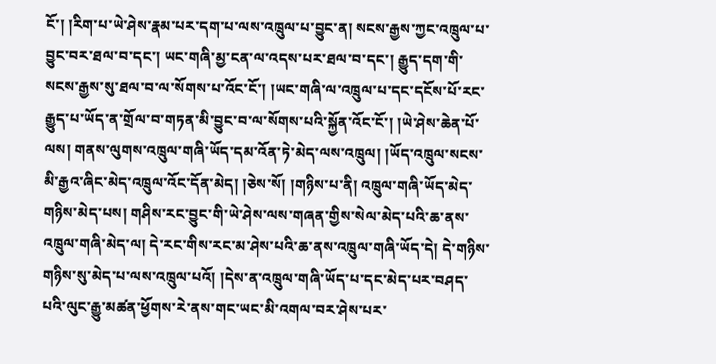ངོ་། །རིག་པ་ཡེ་ཤེས་རྣམ་པར་དག་པ་ལས་འཁྲུལ་པ་བྱུང་ན། སངས་རྒྱས་ཀྱང་འཁྲུལ་པ་བྱུང་བར་ཐལ་བ་དང་། ཡང་གཞི་མྱ་ངན་ལ་འདས་པར་ཐལ་བ་དང་། རྒྱུད་དག་གི་སངས་རྒྱས་སུ་ཐལ་བ་ལ་སོགས་པ་འོང་ངོ་། །ཡང་གཞི་ལ་འཁྲུལ་པ་དང་དངོས་པོ་རང་རྒྱུད་པ་ཡོད་ན་གྲོལ་བ་གཏན་མི་བྱུང་བ་ལ་སོགས་པའི་སྐྱོན་འོང་ངོ་། །ཡེ་ཤེས་ཆེན་པོ་ལས། གནས་ལུགས་འཁྲུལ་གཞི་ཡོད་དམ་འོན་ཏེ་མེད་ལས་འཁྲུལ། །ཡོད་འཁྲུལ་སངས་མི་རྒྱའ་ཞིང་མེད་འཁྲུལ་འོང་དོན་མེད། །ཅེས་སོ། །གཉིས་པ་ནི། འཁྲུལ་གཞི་ཡོད་མེད་གཉིས་མེད་པས། གཤིས་རང་བྱུང་གི་ཡེ་ཤེས་ལས་གཞན་གྱིས་སེལ་མེད་པའི་ཆ་ནས་འཁྲུལ་གཞི་མེད་ལ། དེ་རང་གིས་རང་མ་ཤེས་པའི་ཆ་ནས་འཁྲུལ་གཞི་ཡོད་དེ། དེ་གཉིས་གཉིས་སུ་མེད་པ་ལས་འཁྲུལ་པའོ། །དེས་ན་འཁྲུལ་གཞི་ཡོད་པ་དང་མེད་པར་བཤད་པའི་ལུང་རྒྱུ་མཚན་ཕྱོགས་རེ་ནས་གང་ཡང་མི་འགལ་བར་ཤེས་པར་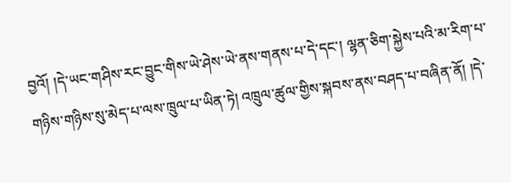བྱའོ། །དེ་ཡང་གཤིས་རང་བྱུང་གིས་ཡེ་ཤེས་ཡེ་ནས་གནས་པ་དེ་དང་། ལྷན་ཅིག་སྐྱེས་པའི་མ་རིག་པ་གཉིས་གཉིས་སུ་མེད་པ་ལས་ཁྲུལ་པ་ཡིན་ཏེ། འཁྲུལ་ཚུལ་གྱིས་སྐབས་ནས་བཤད་པ་བཞིན་ནོ། །དེ་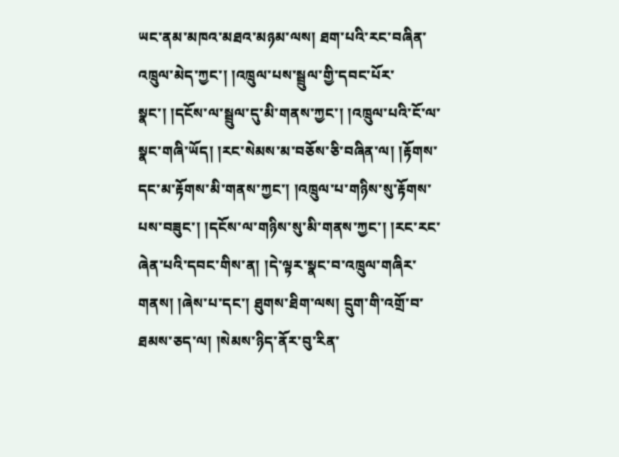ཡང་ནམ་མཁའ་མཐའ་མཉམ་ལས། ཐག་པའི་རང་བཞིན་འཁྲུལ་མེད་ཀྱང་། །འཁྲུལ་པས་སྦྲུལ་གྱི་དབང་པོར་སྣང་། །དངོས་ལ་སྦྲུལ་དུ་མི་གནས་ཀྱང་། །འཁྲུལ་པའི་ངོ་ལ་སྣང་གཞི་ཡོད། །རང་སེམས་མ་བཅོས་ཅི་བཞིན་ལ། །རྟོགས་དང་མ་རྟོགས་མི་གནས་ཀྱང་། །འཁྲུལ་པ་གཉིས་སུ་རྟོགས་པས་བཟུང་། །དངོས་ལ་གཉིས་སུ་མི་གནས་ཀྱང་། །རང་རང་ཞེན་པའི་དབང་གིས་ན། །དེ་ལྟར་སྣང་བ་འཁྲུལ་གཞིར་གནས། །ཞེས་པ་དང་། ཐུགས་ཐིག་ལས། དྲུག་གི་འགྲོ་བ་ཐམས་ཅད་ལ། །སེམས་ཉིད་ནོར་བུ་རིན་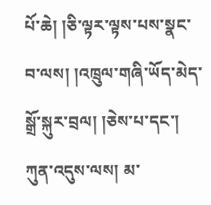པོ་ཆེ། །ཅི་ལྟར་ལྟས་པས་སྣང་བ་ལས། །འཁྲུལ་གཞི་ཡོད་མེད་སྒྲོ་སྐུར་བྲལ། །ཅེས་པ་དང་། ཀུན་འདུས་ལས། མ་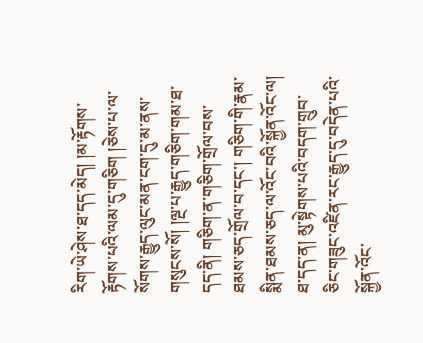རིག་ཡེ་ཤེས་ཐ་དད་མེད། །མ་རྟོགས་རྟོགས་པའི་ལམ་དུ་གཅིག །ཅེས་པ་ལ་སོགས་རྒྱུད་ལུང་མན་ངག་དུ་མ་ནས་གསུངས་སོ། །ལྔ་པ་རྒྱུད་གཅིག་གམ་ཐ་དད་ནི། གཅིག་ན་གཅིག་གྲོལ་བས་ཐམས་ཅད་གྲོལ་བ་དང་། གཅིག་གི་རྣམ་སྨིན་ཐམས་ཅད་ལ་འོང་བའི་སྐྱོན་འོང་ལ། ཐ་དད་ན། མུ་སྟེགས་པའི་བདག་གྲུབ་ཅིང་གཟུང་འཛིན་རང་རྒྱུད་དུ་བདེན་པའི་སྐྱོན་འོང་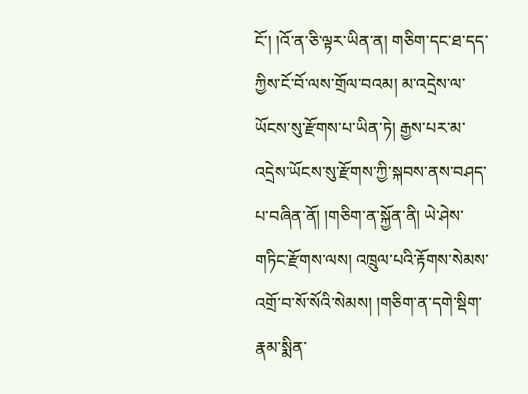ངོ་། །འོ་ན་ཅི་ལྟར་ཡིན་ན། གཅིག་དང་ཐ་དད་ཀྱིས་ངོ་བོ་ལས་གྲོལ་བའམ། མ་འདྲེས་ལ་ཡོངས་སུ་རྫོགས་པ་ཡིན་ཏེ། རྒྱས་པར་མ་འདྲེས་ཡོངས་སུ་རྫོགས་ཀྱི་སྐབས་ནས་བཤད་པ་བཞིན་ནོ། །གཅིག་ན་སྐྱོན་ནི། ཡེ་ཤེས་གཏིང་རྫོགས་ལས། འཁྲུལ་པའི་རྟོགས་སེམས་འགྲོ་བ་སོ་སོའི་སེམས། །གཅིག་ན་དགེ་སྡིག་རྣམ་སྨིན་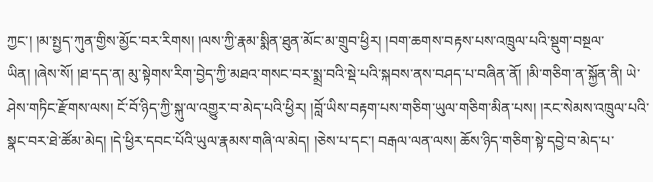ཀྱང་། །མ་སྤྱད་ཀུན་གྱིས་མྱོང་བར་རིགས། །ལས་ཀྱི་རྣམ་སྨིན་ཐུན་མོང་མ་གྲུབ་ཕྱིར། །བག་ཆགས་བརྟས་པས་འཁྲུལ་པའི་སྡུག་བསྔལ་ཡིན། །ཞེས་སོ། །ཐ་དད་ན། མུ་སྟེགས་རིག་བྱེད་ཀྱི་མཐའ་གསང་བར་སྨྲ་བའི་སྡེ་པའི་སྐབས་ནས་བཤད་པ་བཞིན་ནོ། །མི་གཅིག་ན་སྐྱོན་ནི། ཡེ་ཤེས་གཏིང་རྫོགས་ལས། ངོ་བོ་ཉིད་ཀྱི་སྐུ་ལ་འགྱུར་བ་མེད་པའི་ཕྱིར། །བློ་ཡིས་བརྟག་པས་གཅིག་ཡུལ་གཅིག་མིན་པས། །རང་སེམས་འཁྲུལ་པའི་སྣང་བར་ཐེ་ཚོམ་མེད། །དེ་ཕྱིར་དབང་པོའི་ཡུལ་རྣམས་གཞི་ལ་མེད། །ཅེས་པ་དང་། བརྒལ་ལན་ལས། ཆོས་ཉིད་གཅིག་སྟེ་དབྱེ་བ་མེད་པ་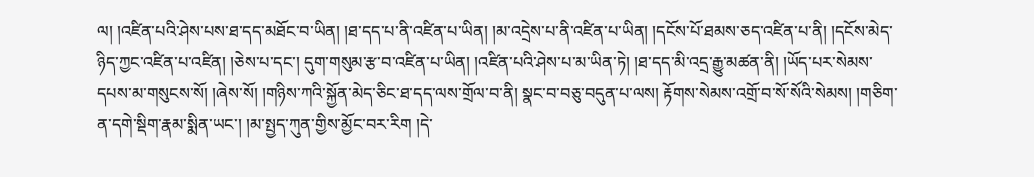ལ། །འཛིན་པའི་ཤེས་པས་ཐ་དད་མཐོང་བ་ཡིན། །ཐ་དད་པ་ནི་འཛིན་པ་ཡིན། །མ་འདྲེས་པ་ནི་འཛིན་པ་ཡིན། །དངོས་པོ་ཐམས་ཅད་འཛིན་པ་ནི། །དངོས་མེད་ཉིད་ཀྱང་འཛིན་པ་འཛིན། །ཅེས་པ་དང་། དུག་གསུམ་རྩ་བ་འཛིན་པ་ཡིན། །འཛིན་པའི་ཤེས་པ་མ་ཡིན་ཏེ། །ཐ་དད་མི་འདྲ་རྒྱུ་མཚན་ནི། །ཡོད་པར་སེམས་དཔས་མ་གསུངས་སོ། །ཞེས་སོ། །གཉིས་ཀའི་སྐྱོན་མེད་ཅིང་ཐ་དད་ལས་གྲོལ་བ་ནི། སྣང་བ་བཅུ་བདུན་པ་ལས། རྟོགས་སེམས་འགྲོ་བ་སོ་སོའི་སེམས། །གཅིག་ན་དགེ་སྡིག་རྣམ་སྨིན་ཡང་། །མ་སྤྱད་ཀུན་གྱིས་མྱོང་བར་རིག །དེ་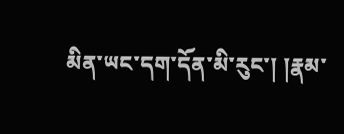མིན་ཡང་དག་དོན་མི་རུང་། །རྣམ་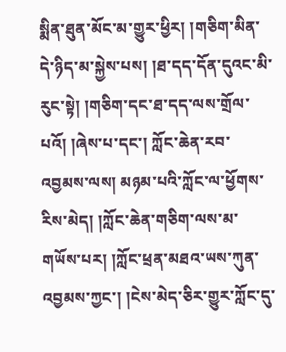སྨིན་ཐུན་མོང་མ་གྱུར་ཕྱིར། །གཅིག་མིན་དེ་ཉིད་མ་སྐྱེས་པས། །ཐ་དད་དོན་དུའང་མི་རུང་སྟེ། །གཅིག་དང་ཐ་དད་ལས་གྲོལ་པའོ། །ཞེས་པ་དང་། ཀློང་ཆེན་རབ་འབྱམས་ལས། མཉམ་པའི་ཀློང་ལ་ཕྱོགས་རིས་མེད། །ཀློང་ཆེན་གཅིག་ལས་མ་གཡོས་པར། །ཀློང་ཕྲན་མཐའ་ཡས་ཀུན་འབྱམས་ཀྱང་། །ངེས་མེད་ཅིར་གྱུར་ཀློང་དུ་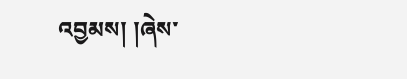འབྱམས། །ཞེས་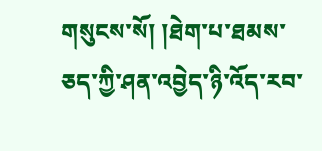གསུངས་སོ། །ཐེག་པ་ཐམས་ཅད་ཀྱི་ཤན་འབྱེད་ཉི་འོད་རབ་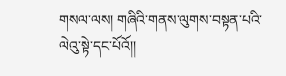གསལ་ལས། གཞིའི་གནས་ལུགས་བསྟན་པའི་ལེའུ་སྟེ་དང་པོའོ།།